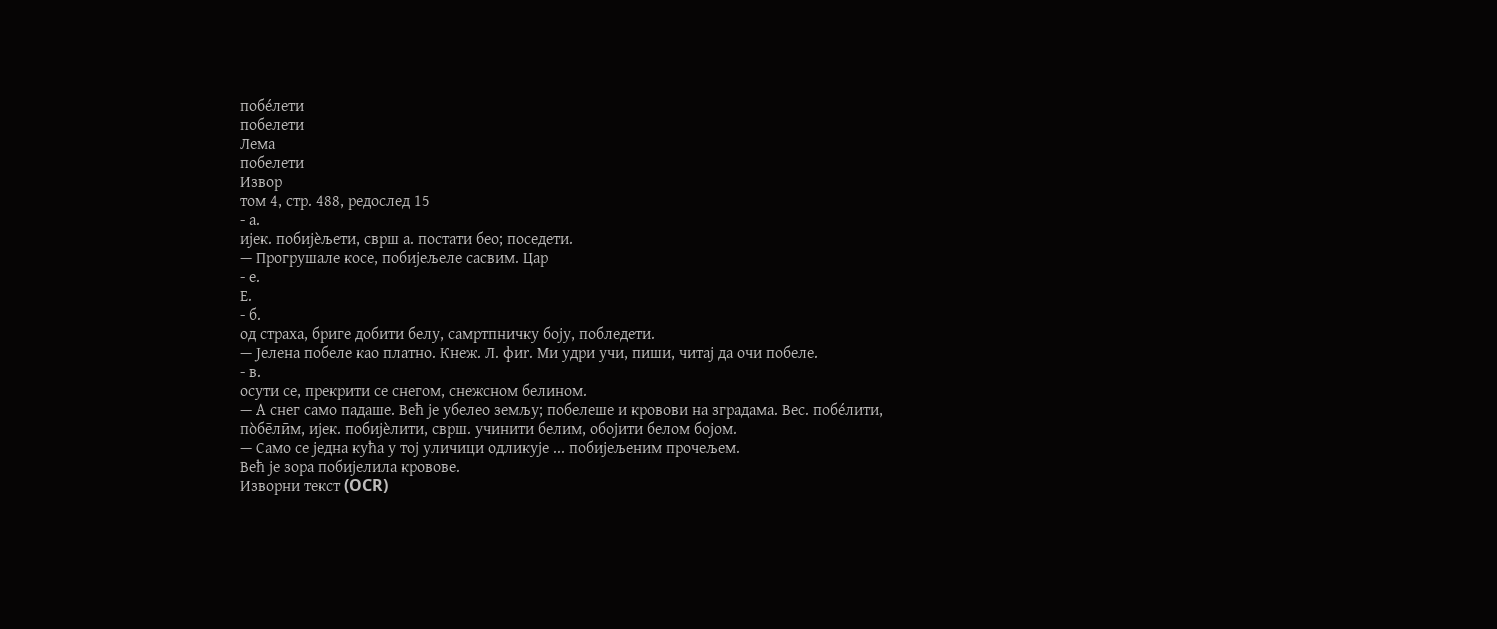побе́лети
побелети
Лема
побелети
Извор
том 4, стр. 488, редослед 15
- а.
ијек. побијѐљети, сврш а. постати бео; поседети.
— Прогрушале косе, побијељеле сасвим. Цар
- е.
Е.
- б.
од страха, бриге добити белу, самртпничку боју, побледети.
— Јелена побеле као платно. Кнеж. Л. фиr. Ми удри учи, пиши, читај да очи побеле.
- в.
осути се, прекрити се снегом, снежсном белином.
— А снег само падаше. Већ је убелео земљу; побелеше и кровови на зградама. Вес. побе́лити, по̀бе̄лӣм, ијек. побијѐлити, сврш. учинити белим, обојити белом бојом.
— Само се једна кућа у тој уличици одликује ... побијељеним прочељем.
Већ је зора побијелила кровове.
Изворни текст (OCR)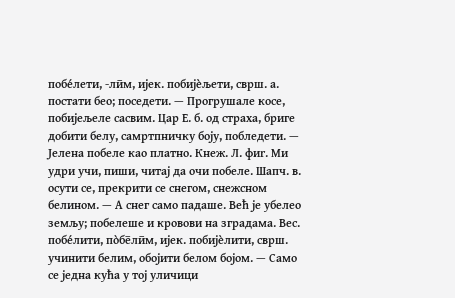побе́лети, -лӣм, ијек. побијѐљети, сврш. а. постати бео; поседети. — Прогрушале косе, побијељеле сасвим. Цар Е. б. од страха, бриге добити белу, самртпничку боју, побледети. — Јелена побеле као платно. Кнеж. Л. фиr. Ми удри учи, пиши, читај да очи побеле. Шапч. в. осути се, прекрити се снегом, снежсном белином. — А снег само падаше. Већ је убелео земљу; побелеше и кровови на зградама. Вес. побе́лити, по̀бе̄лӣм, ијек. побијѐлити, сврш. учинити белим, обојити белом бојом. — Само се једна кућа у тој уличици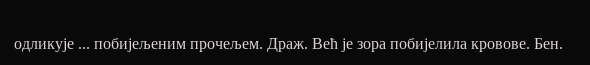одликује ... побијељеним прочељем. Драж. Већ је зора побијелила кровове. Бен.